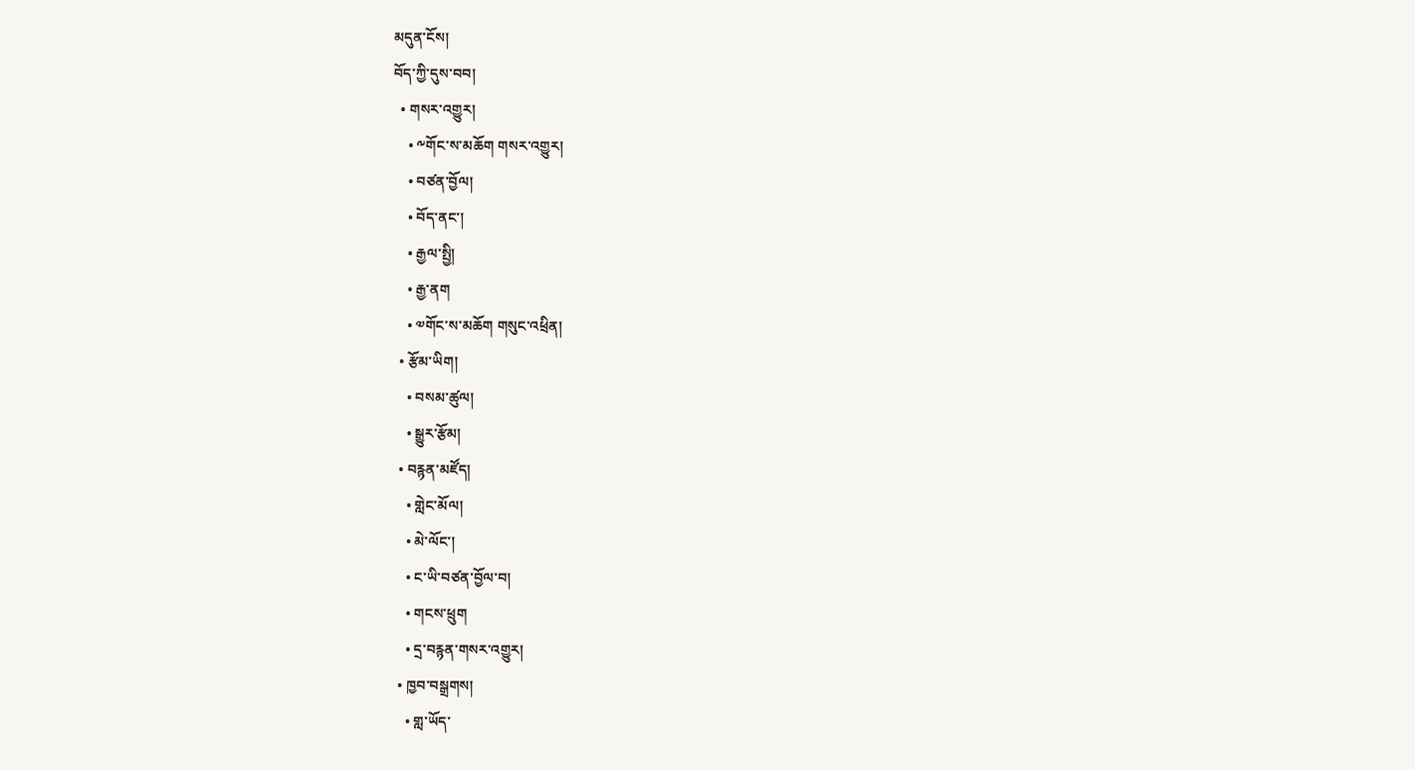མདུན་ངོས།
བོད་ཀྱི་དུས་བབ།
  • གསར་འགྱུར།
    • ༸གོང་ས་མཆོག གསར་འགྱུར།
    • བཙན་བྱོལ།
    • བོད་ནང་།
    • རྒྱལ་སྤྱི།
    • རྒྱ་ནག
    • ༧གོང་ས་མཆོག གསུང་འཕྲིན།
  • རྩོམ་ཡིག།
    • བསམ་ཚུལ།
    • སྒྱུར་རྩོམ།
  • བརྙན་མཛོད།
    • གླེང་མོལ།
    • མེ་ལོང་།
    • ང་ཡི་བཙན་བྱོལ་བ།
    • གངས་ཕྲུག
    • དྲ་བརྙན་གསར་འགྱུར།
  • ཁྱབ་བསྒྲགས།
    • གླ་ཡོད་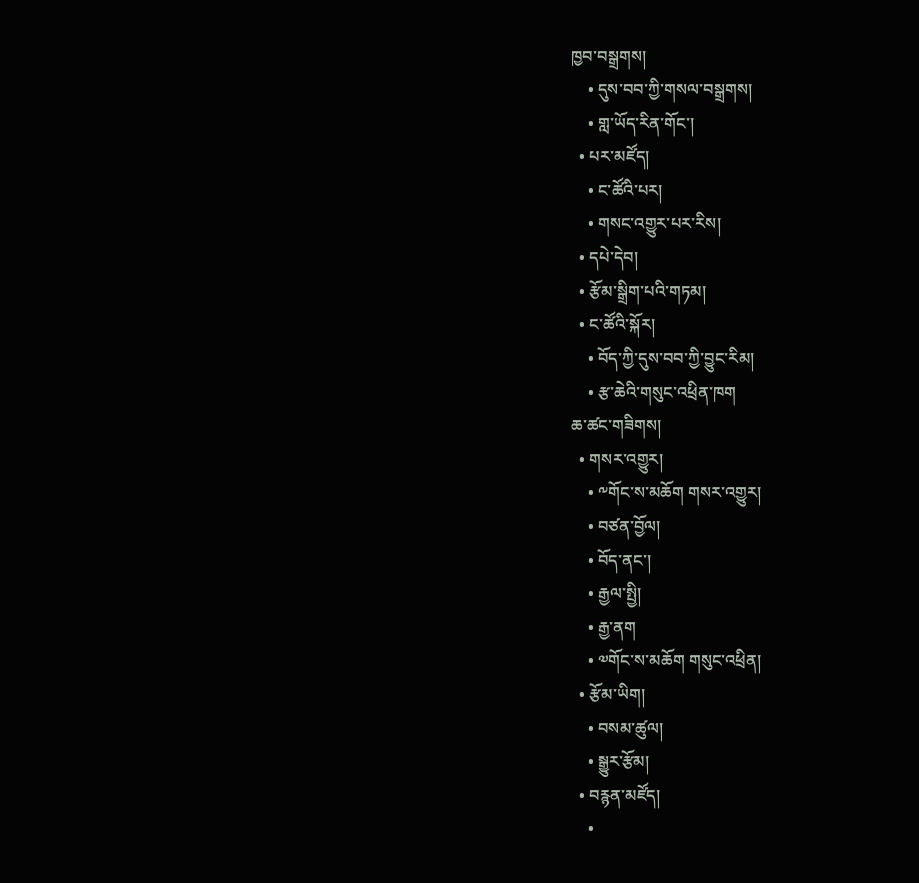ཁྱབ་བསྒྲགས།
    • དུས་བབ་ཀྱི་གསལ་བསྒྲགས།
    • གླ་ཡོད་རིན་གོང་།
  • པར་མཛོད།
    • ང་ཚོའི་པར།
    • གསང་འགྱུར་པར་རིས།
  • དཔེ་དེབ།
  • རྩོམ་སྒྲིག་པའི་གཏམ།
  • ང་ཚོའི་སྐོར།
    • བོད་ཀྱི་དུས་བབ་ཀྱི་བྱུང་རིམ།
    • རྩ་ཆེའི་གསུང་འཕྲིན་ཁག
ཆ་ཚང་གཟིགས།
  • གསར་འགྱུར།
    • ༸གོང་ས་མཆོག གསར་འགྱུར།
    • བཙན་བྱོལ།
    • བོད་ནང་།
    • རྒྱལ་སྤྱི།
    • རྒྱ་ནག
    • ༧གོང་ས་མཆོག གསུང་འཕྲིན།
  • རྩོམ་ཡིག།
    • བསམ་ཚུལ།
    • སྒྱུར་རྩོམ།
  • བརྙན་མཛོད།
    •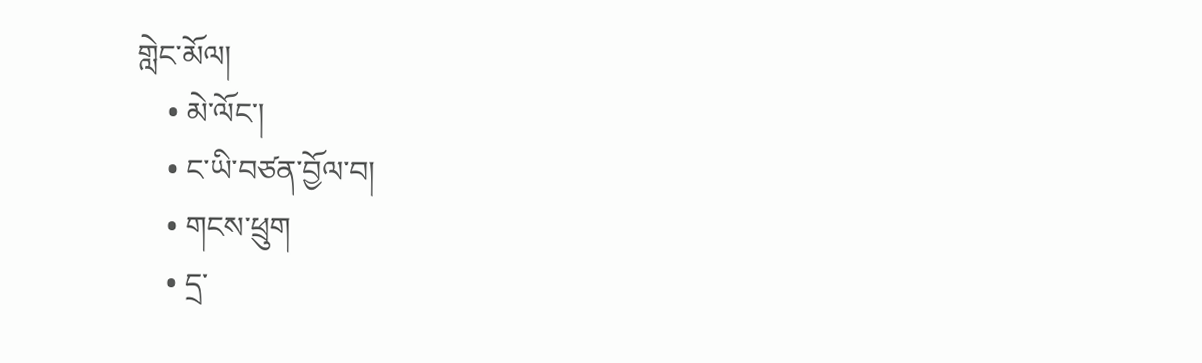གླེང་མོལ།
    • མེ་ལོང་།
    • ང་ཡི་བཙན་བྱོལ་བ།
    • གངས་ཕྲུག
    • དྲ་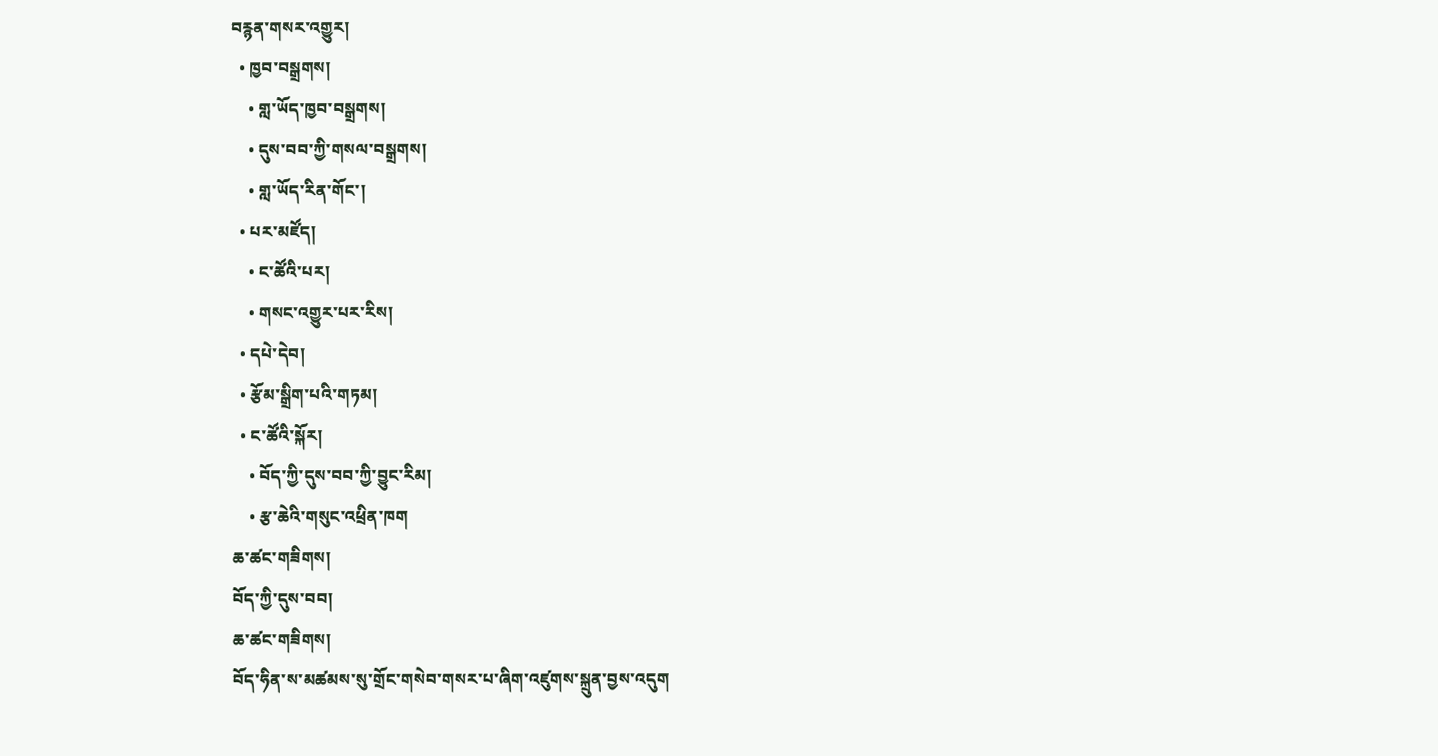བརྙན་གསར་འགྱུར།
  • ཁྱབ་བསྒྲགས།
    • གླ་ཡོད་ཁྱབ་བསྒྲགས།
    • དུས་བབ་ཀྱི་གསལ་བསྒྲགས།
    • གླ་ཡོད་རིན་གོང་།
  • པར་མཛོད།
    • ང་ཚོའི་པར།
    • གསང་འགྱུར་པར་རིས།
  • དཔེ་དེབ།
  • རྩོམ་སྒྲིག་པའི་གཏམ།
  • ང་ཚོའི་སྐོར།
    • བོད་ཀྱི་དུས་བབ་ཀྱི་བྱུང་རིམ།
    • རྩ་ཆེའི་གསུང་འཕྲིན་ཁག
ཆ་ཚང་གཟིགས།
བོད་ཀྱི་དུས་བབ།
ཆ་ཚང་གཟིགས།
བོད་ཧིན་ས་མཚམས་སུ་གྲོང་གསེབ་གསར་པ་ཞིག་འཛུགས་སྐྲུན་བྱས་འདུག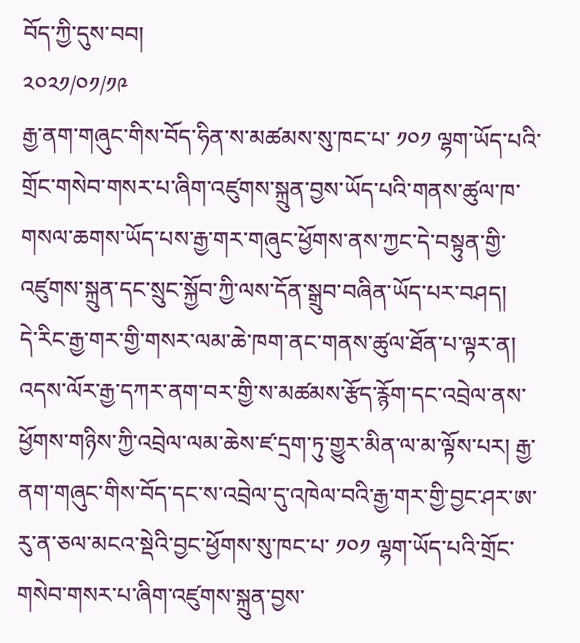བོད་ཀྱི་དུས་བབ།
༢༠༢༡/༠༡/༡༩
རྒྱ་ནག་གཞུང་གིས་བོད་ཧིན་ས་མཚམས་སུ་ཁང་པ་ ༡༠༡ ལྷག་ཡོད་པའི་གྲོང་གསེབ་གསར་པ་ཞིག་འཛུགས་སྐྲུན་བྱས་ཡོད་པའི་གནས་ཚུལ་ཁ་གསལ་ཆགས་ཡོད་པས་རྒྱ་གར་གཞུང་ཕྱོགས་ནས་ཀྱང་དེ་བསྟུན་གྱི་འཛུགས་སྐྲུན་དང་སྲུང་སྐྱོབ་ཀྱི་ལས་དོན་སྒྲུབ་བཞིན་ཡོད་པར་བཤད།
དེ་རིང་རྒྱ་གར་གྱི་གསར་ལམ་ཆེ་ཁག་ནང་གནས་ཚུལ་ཐོན་པ་ལྟར་ན། འདས་ལོར་རྒྱ་དཀར་ནག་བར་གྱི་ས་མཚམས་རྩོད་རྙོག་དང་འབྲེལ་ནས་ཕྱོགས་གཉིས་ཀྱི་འབྲེལ་ལམ་ཆེས་ཛ་དྲག་ཏུ་གྱུར་མིན་ལ་མ་ལྟོས་པར། རྒྱ་ནག་གཞུང་གིས་བོད་དང་ས་འབྲེལ་དུ་འཁེལ་བའི་རྒྱ་གར་གྱི་བྱང་ཤར་ཨ་རུ་ན་ཅལ་མངའ་སྡེའི་བྱང་ཕྱོགས་སུ་ཁང་པ་ ༡༠༡ ལྷག་ཡོད་པའི་གྲོང་གསེབ་གསར་པ་ཞིག་འཛུགས་སྐྲུན་བྱས་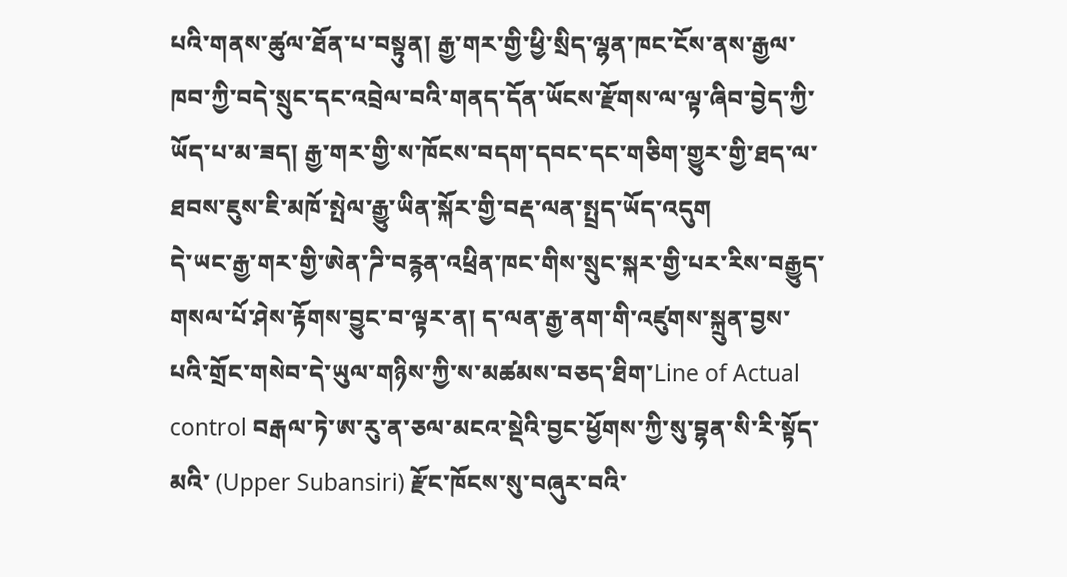པའི་གནས་ཚུལ་ཐོན་པ་བསྟུན། རྒྱ་གར་གྱི་ཕྱི་སྲིད་ལྷན་ཁང་ངོས་ནས་རྒྱལ་ཁབ་ཀྱི་བདེ་སྲུང་དང་འབྲེལ་བའི་གནད་དོན་ཡོངས་རྫོགས་ལ་ལྟ་ཞིབ་བྱེད་ཀྱི་ཡོད་པ་མ་ཟད། རྒྱ་གར་གྱི་ས་ཁོངས་བདག་དབང་དང་གཅིག་གྱུར་གྱི་ཐད་ལ་ཐབས་ཇུས་ཇི་མཁོ་སྤེལ་རྒྱུ་ཡིན་སྐོར་གྱི་བརྡ་ལན་སྤྲད་ཡོད་འདུག
དེ་ཡང་རྒྱ་གར་གྱི་ཨེན་ཌི་བརྙན་འཕྲིན་ཁང་གིས་སྲུང་སྐར་གྱི་པར་རིས་བརྒྱུད་གསལ་པོ་ཤེས་རྟོགས་བྱུང་བ་ལྟར་ན། ད་ལན་རྒྱ་ནག་གི་འཛུགས་སྐྲུན་བྱས་པའི་གྲོང་གསེབ་དེ་ཡུལ་གཉིས་ཀྱི་ས་མཚམས་བཅད་ཐིག་Line of Actual control བརྒལ་ཏེ་ཨ་རུ་ན་ཅལ་མངའ་སྡེའི་བྱང་ཕྱོགས་ཀྱི་སུ་བྷན་སི་རི་སྟོད་མའི་ (Upper Subansiri) རྫོང་ཁོངས་སུ་བཞུར་བའི་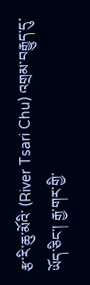རྩ་རི་ཆུ་མོའི་ (River Tsari Chu) འགྲམ་བརྒྱུད་དུ་ཡོད་ཅིང་། རྒྱ་གར་གྱི་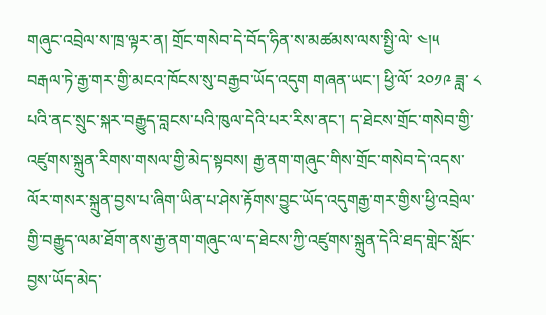གཞུང་འབྲེལ་ས་ཁྲ་ལྟར་ན། གྲོང་གསེབ་དེ་བོད་ཧིན་ས་མཚམས་ལས་སྤྱི་ལེ་ ༤།༥ བརྒལ་ཏེ་རྒྱ་གར་གྱི་མངའ་ཁོངས་སུ་བརྒྱབ་ཡོད་འདུག གཞན་ཡང་། ཕྱི་ལོ་ ༢༠༡༩ ཟླ་ ༨ པའི་ནང་སྲུང་སྐར་བརྒྱུད་བླངས་པའི་ཁུལ་དེའི་པར་རིས་ནང་། ད་ཐེངས་གྲོང་གསེབ་གྱི་འཛུགས་སྐྲུན་རིགས་གསལ་གྱི་མེད་སྟབས། རྒྱ་ནག་གཞུང་གིས་གྲོང་གསེབ་དེ་འདས་ལོར་གསར་སྐྲུན་བྱས་པ་ཞིག་ཡིན་པ་ཤེས་རྟོགས་བྱུང་ཡོད་འདུགརྒྱ་གར་གྱིས་ཕྱི་འབྲེལ་གྱི་བརྒྱུད་ལམ་ཐོག་ནས་རྒྱ་ནག་གཞུང་ལ་ད་ཐེངས་ཀྱི་འཛུགས་སྐྲུན་དེའི་ཐད་གླེང་སློང་བྱས་ཡོད་མེད་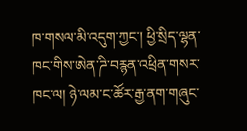ཁ་གསལ་མི་འདུག་ཀྱང་། ཕྱི་སྲིད་ལྷན་ཁང་གིས་ཨེན་ཌི་བརྙན་འཕྲིན་གསར་ཁང་ལ། ཉེ་ལམ་ང་ཚོར་རྒྱ་ནག་གཞུང་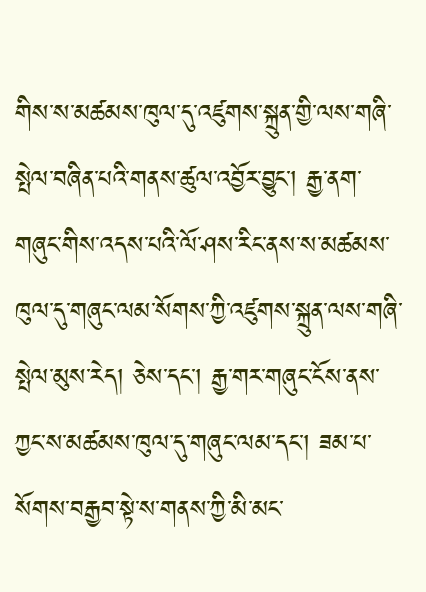གིས་ས་མཚམས་ཁུལ་དུ་འཛུགས་སྐྲུན་གྱི་ལས་གཞི་སྤེལ་བཞིན་པའི་གནས་ཚུལ་འབྱོར་བྱུང་། རྒྱ་ནག་གཞུང་གིས་འདས་པའི་ལོ་ཤས་རིང་ནས་ས་མཚམས་ཁུལ་དུ་གཞུང་ལམ་སོགས་ཀྱི་འཛུགས་སྐྲུན་ལས་གཞི་སྤེལ་མུས་རེད། ཅེས་དང་། རྒྱ་གར་གཞུང་ངོས་ནས་ཀྱང་ས་མཚམས་ཁུལ་དུ་གཞུང་ལམ་དང་། ཟམ་པ་སོགས་བརྒྱབ་སྟེ་ས་གནས་ཀྱི་མི་མང་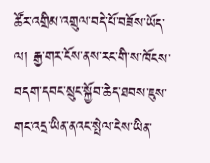ཚོར་འགྲིམ་འགྲུལ་བདེ་པོ་བཟོས་ཡོད་ལ། རྒྱ་གར་ངོས་ནས་རང་གི་ས་ཁོངས་བདག་དབང་སྲུང་སྐྱོབ་ཆེད་ཐབས་ཇུས་གང་འདྲ་ཡིན་ནའང་སྤེལ་ངེས་ཡིན་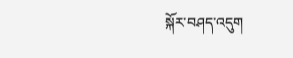སྐོར་བཤད་འདུག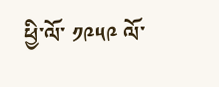ཕྱི་ལོ་ ༡༩༥༩ ལོ་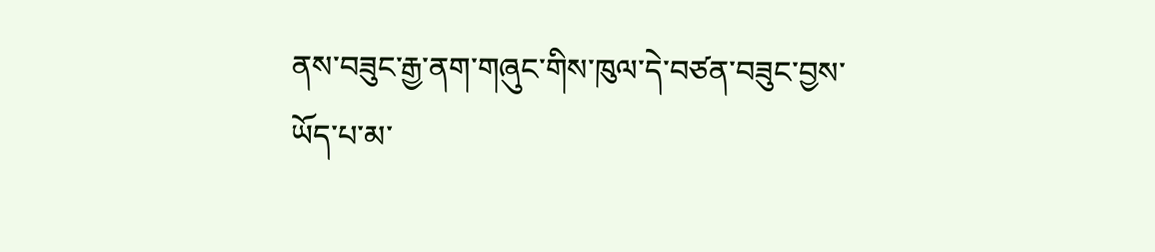ནས་བཟུང་རྒྱ་ནག་གཞུང་གིས་ཁུལ་དེ་བཙན་བཟུང་བྱས་ཡོད་པ་མ་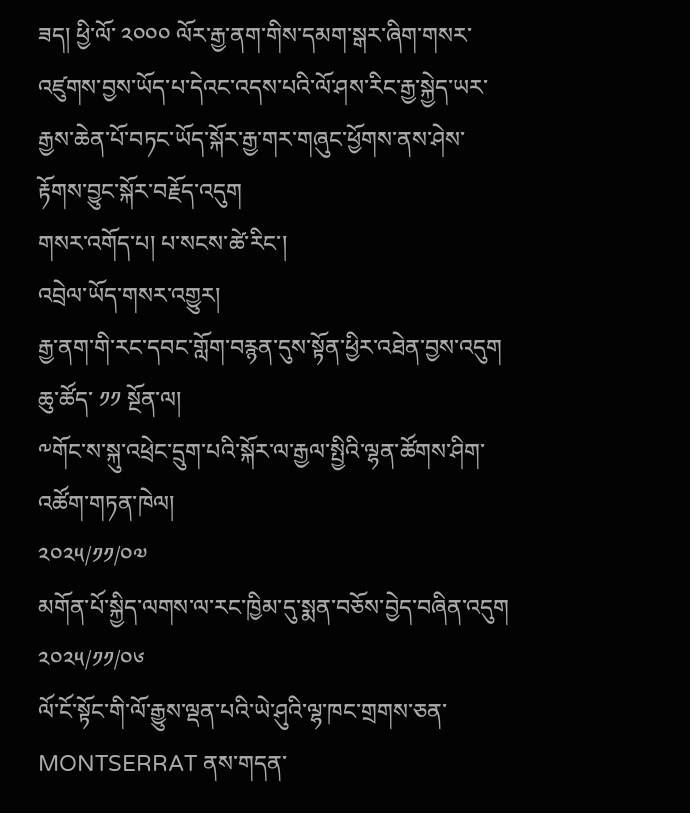ཟད། ཕྱི་ལོ་ ༢༠༠༠ ལོར་རྒྱ་ནག་གིས་དམག་སྒར་ཞིག་གསར་འཛུགས་བྱས་ཡོད་པ་དེའང་འདས་པའི་ལོ་ཤས་རིང་རྒྱ་སྐྱེད་ཡར་རྒྱས་ཆེན་པོ་བཏང་ཡོད་སྐོར་རྒྱ་གར་གཞུང་ཕྱོགས་ནས་ཤེས་རྟོགས་བྱུང་སྐོར་བརྗོད་འདུག
གསར་འགོད་པ། པ་སངས་ཚེ་རིང་།
འབྲེལ་ཡོད་གསར་འགྱུར།
རྒྱ་ནག་གི་རང་དབང་གློག་བརྙན་དུས་སྟོན་ཕྱིར་འཐེན་བྱས་འདུག
ཆུ་ཚོད་ ༡༡ སྔོན་ལ།
༸གོང་ས་སྐུ་འཕྲེང་དྲུག་པའི་སྐོར་ལ་རྒྱལ་སྤྱིའི་ལྷན་ཚོགས་ཤིག་འཚོག་གཏན་ཁེལ།
༢༠༢༥/༡༡/༠༧
མགོན་པོ་སྐྱིད་ལགས་ལ་རང་ཁྱིམ་དུ་སྨན་བཅོས་བྱེད་བཞིན་འདུག
༢༠༢༥/༡༡/༠༦
ལོ་ངོ་སྟོང་གི་ལོ་རྒྱུས་ལྡན་པའི་ཡེ་ཤུའི་ལྷ་ཁང་གྲགས་ཅན་ MONTSERRAT ནས་གདན་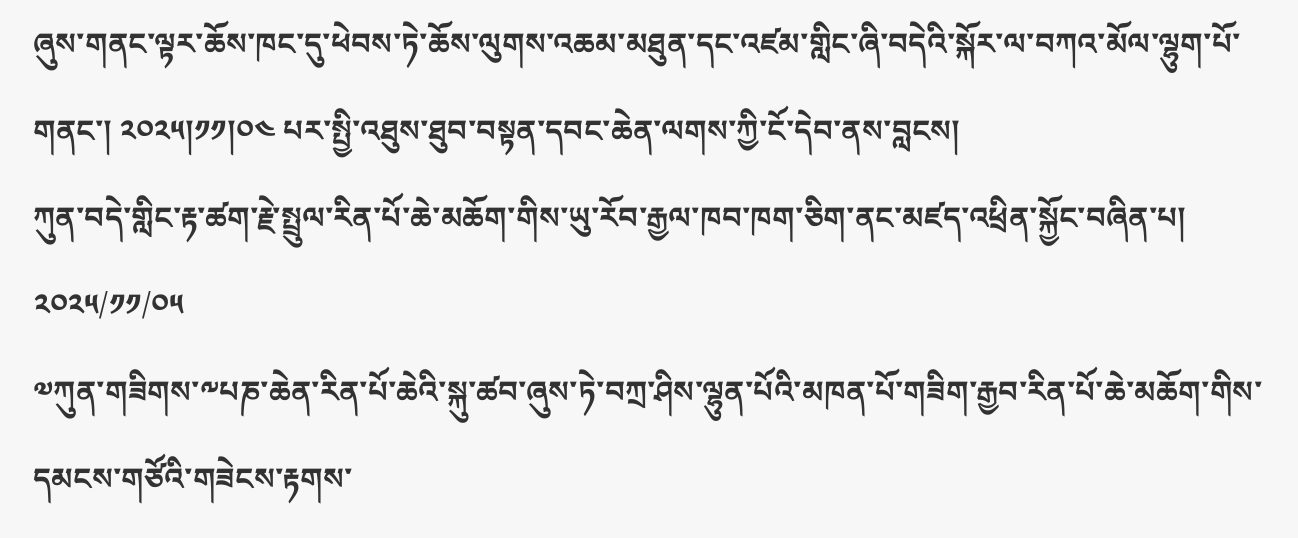ཞུས་གནང་ལྟར་ཆོས་ཁང་དུ་ཕེབས་ཏེ་ཆོས་ལུགས་འཆམ་མཐུན་དང་འཛམ་གླིང་ཞི་བདེའི་སྐོར་ལ་བཀའ་མོལ་ལྷུག་པོ་གནང་། ༢༠༢༥།༡༡།༠༤ པར་སྤྱི་འཐུས་ཐུབ་བསྟན་དབང་ཆེན་ལགས་ཀྱི་ངོ་དེབ་ནས་བླངས།
ཀུན་བདེ་གླིང་རྟ་ཚག་རྗེ་སྤྲུལ་རིན་པོ་ཆེ་མཆོག་གིས་ཡུ་རོབ་རྒྱལ་ཁབ་ཁག་ཅིག་ནང་མཛད་འཕྲིན་སྐྱོང་བཞིན་པ།
༢༠༢༥/༡༡/༠༥
༧ཀུན་གཟིགས་༸པཎ་ཆེན་རིན་པོ་ཆེའི་སྐུ་ཚབ་ཞུས་ཏེ་བཀྲ་ཤིས་ལྷུན་པོའི་མཁན་པོ་གཟིག་རྒྱབ་རིན་པོ་ཆེ་མཆོག་གིས་དམངས་གཙོའི་གཟེངས་རྟགས་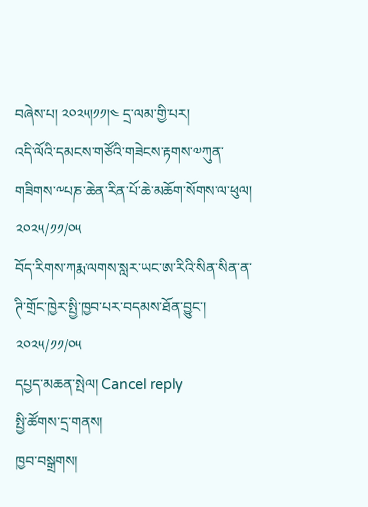བཞེས་པ། ༢༠༢༥།༡༡།༤ དྲ་ལམ་གྱི་པར།
འདི་ལོའི་དམངས་གཙོའི་གཟེངས་རྟགས་༧ཀུན་གཟིགས་༸པཎ་ཆེན་རིན་པོ་ཆེ་མཆོག་སོགས་ལ་ཕུལ།
༢༠༢༥/༡༡/༠༥
བོད་རིགས་ཀརྨ་ལགས་སླར་ཡང་ཨ་རིའི་སིན་སིན་ན་ཊི་གྲོང་ཁྱེར་སྤྱི་ཁྱབ་པར་བདམས་ཐོན་བྱུང་།
༢༠༢༥/༡༡/༠༥
དཔྱད་མཆན་སྤེལ། Cancel reply
སྤྱི་ཚོགས་དྲ་གནས།
ཁྱབ་བསྒྲགས།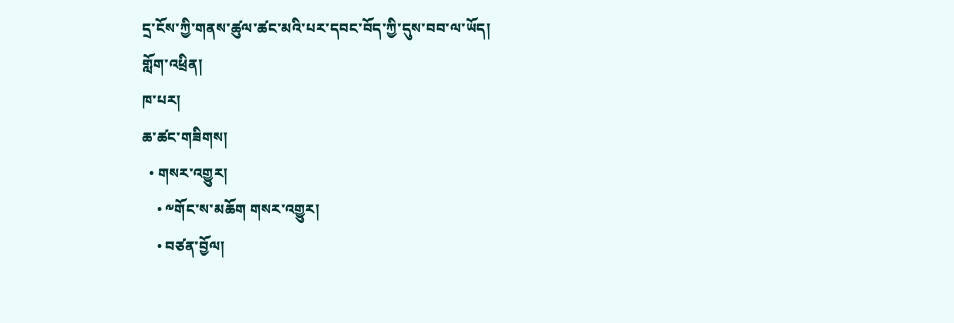དྲ་ངོས་ཀྱི་གནས་ཚུལ་ཚང་མའི་པར་དབང་བོད་ཀྱི་དུས་བབ་ལ་ཡོད།
གློག་འཕྲིན།
ཁ་པར།
ཆ་ཚང་གཟིགས།
  • གསར་འགྱུར།
    • ༸གོང་ས་མཆོག གསར་འགྱུར།
    • བཙན་བྱོལ།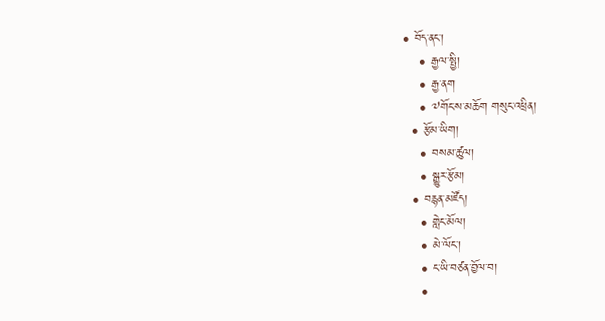• བོད་ནང་།
    • རྒྱལ་སྤྱི།
    • རྒྱ་ནག
    • ༧གོང་ས་མཆོག གསུང་འཕྲིན།
  • རྩོམ་ཡིག།
    • བསམ་ཚུལ།
    • སྒྱུར་རྩོམ།
  • བརྙན་མཛོད།
    • གླེང་མོལ།
    • མེ་ལོང་།
    • ང་ཡི་བཙན་བྱོལ་བ།
    •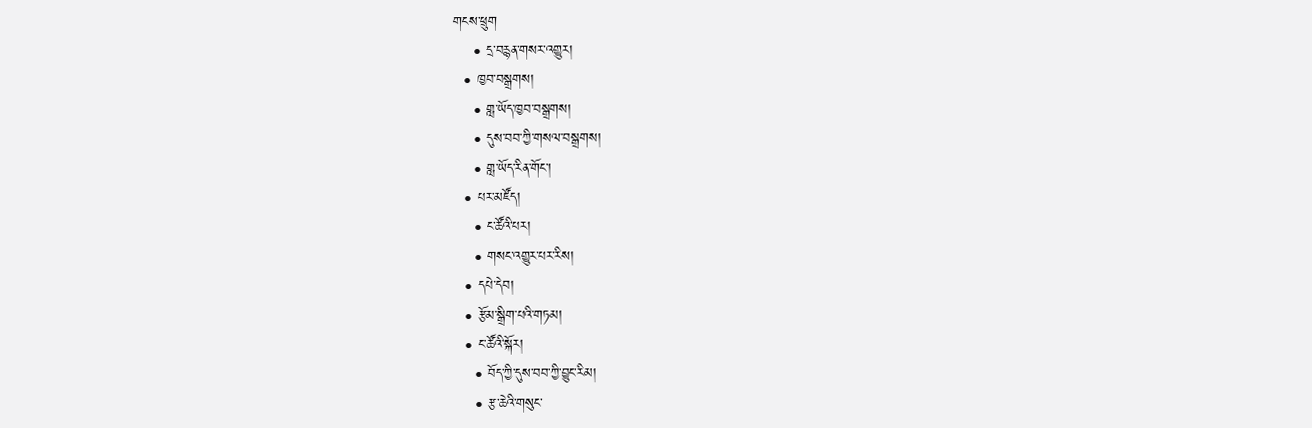གངས་ཕྲུག
    • དྲ་བརྙན་གསར་འགྱུར།
  • ཁྱབ་བསྒྲགས།
    • གླ་ཡོད་ཁྱབ་བསྒྲགས།
    • དུས་བབ་ཀྱི་གསལ་བསྒྲགས།
    • གླ་ཡོད་རིན་གོང་།
  • པར་མཛོད།
    • ང་ཚོའི་པར།
    • གསང་འགྱུར་པར་རིས།
  • དཔེ་དེབ།
  • རྩོམ་སྒྲིག་པའི་གཏམ།
  • ང་ཚོའི་སྐོར།
    • བོད་ཀྱི་དུས་བབ་ཀྱི་བྱུང་རིམ།
    • རྩ་ཆེའི་གསུང་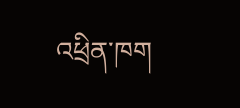འཕྲིན་ཁག